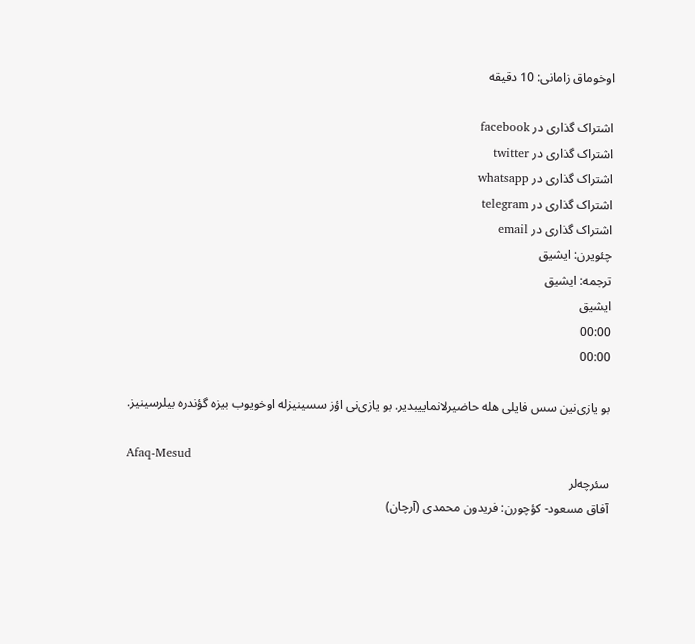اوخوماق زامانی: 10 دقیقه

اشتراک گذاری در facebook
اشتراک گذاری در twitter
اشتراک گذاری در whatsapp
اشتراک گذاری در telegram
اشتراک گذاری در email
چئویرن: ایشیق
ترجمه: ایشیق
ایشیق
00:00
00:00

بو یازی‌نین سس فایلی هله حاضیرلانماییبدیر. بو یازی‌نی اؤز سسینیزله اوخویوب بیزه گؤندره بیلرسینیز.

Afaq-Mesud
سئرچه‌لر
آفاق مسعود- کؤچورن: فریدون محمدی (آرچان)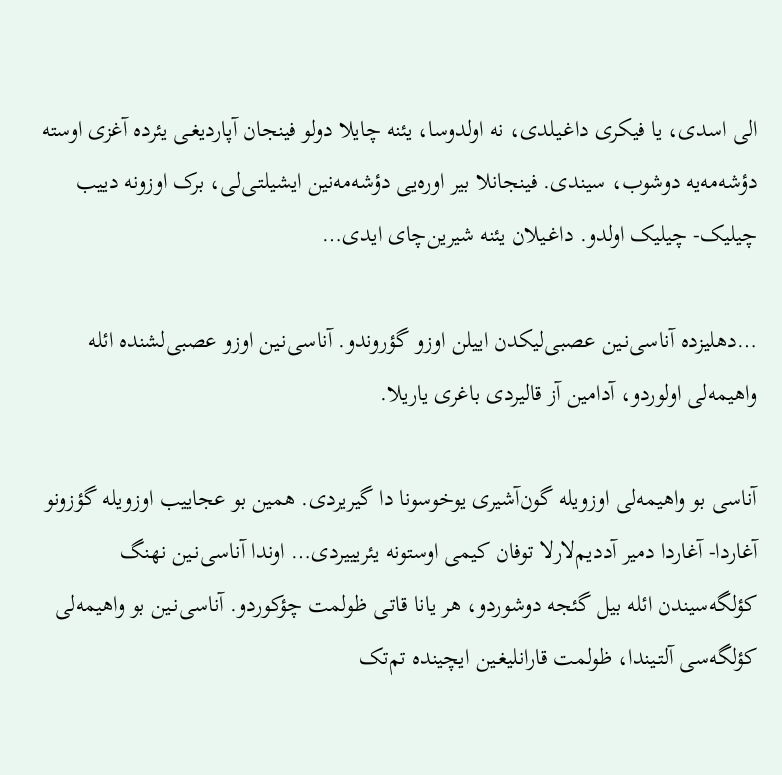الی اسدی، یا فیکری داغـیلدی، نه اولدوسا، یئنه چایلا دولو فینجان آپاردیغـی یئرده آغزی اوسته دؤشه‌مه‌یه دوشوب، سیندی. فینجانلا بیر اوره‌یی دؤشه‌مه‌نین ایشیلتـی‌لی، برک اوزونه دییب چیلیک- چیلیک اولدو. داغـیلان یئنه شیرین‌چای ایدی…

…دهلیزده آناسی‌نـین عصبی‌لیکدن اییلن اوزو گؤروندو. آناسی‌نـین اوزو عصبی‌لشنده ائله واهیمه‌لی اولوردو، آدامین آز قالیردی باغری یاریلا.

آناسی بو واهیمه‌لی اوزویله گون‌آشیری یوخوسونا دا گیریردی. همین بو عجاییب اوزویله گؤزونو آغاردا- آغاردا دمیر آددیم‌لارلا توفان کیمی اوستونه یئریییردی… اوندا آناسی‌نـین نهنگ کؤلگه‌سیندن ائله بیل گئجه دوشوردو، هر یانا قاتـی ظولمت چؤکوردو. آناسی‌نـین بو واهیمه‌لی کؤلگه‌سی آلتـیندا، ظولمت قارانلیغـین ایچینده تم‌تک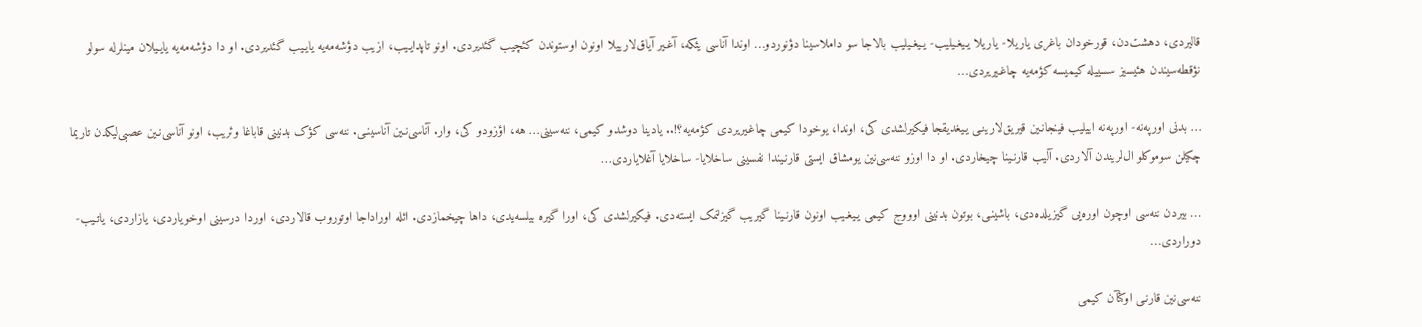قالیردی، دهشت‌دن، قورخودان باغری یاریلا- یاریلا یـیغـیلیب- یـیغـیلیب بالاجا سو داملاسینا دؤنوردو… اوندا آناسی یئکه، آغـیر آیاق‌لارییلا اونون اوستوندن کئچیب گئدیردی. اونو تاپدایـیب، ازیب دؤشه‌مه‌یه یایـیب گئدیردی. او دا دؤشه‌مه‌یه یایـیلان مینلرله سولو نؤقطه‌سیندن هئیسیز سسییله کیمیسه کؤمه‌یه چاغـیریردی…

… بدنی اورپه‌نه- اورپه‌نه اییلیب فینجانـین قیریق‌لارینـی یـیغدیقجا فیکیرلشدی کی، اوندا، یوخودا کیمی چاغـیریردی کؤمه‌یه؟!.. یادینا دوشدو کیمی، ننه‌سینی… هه، اؤزودو کی، وار. آناسی‌نـین آناسینـی. ننه‌سی کؤک بدنینی قاباغا وئریب، اونو آناسی‌نـین عصبی‌لیکدن تاریما چکیلن سوموکلو ال‌لریندن آلاردی. آلیب قارنـینا چیخاردی. او دا اوزو ‌ننه‌سی‌نین یومشاق ایستی قارنـیندا نفسینی ساخلایا- ساخلایا آغلایاردی…

… بیردن ننه‌سی اوچون اوره‌یی گیزیلده‌دی، باشینـی، بوتون بدنینی اوووج کیمی یـیغـیب اونون قارنـینا گیریب گیزلنمک ایسته‌دی. فیکیرلشدی کی، اورا گیره بیلسه‌یدی، داها چیخمازدی. ائله اوراداجا اوتوروب قالاردی، اوردا درسینی اوخویاردی، یازاردی، یاتـیب- دوراردی…

ننه‌سی‌نین قارنـی اوکئآن کیمی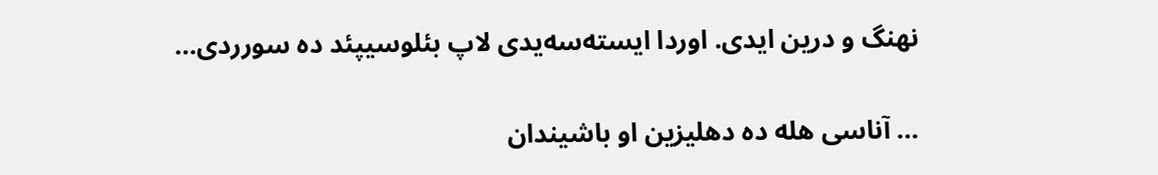نهنگ و درین ایدی. اوردا ایسته‌سه‌یدی لاپ بئلوسیپئد ده سور‌ردی…

… آناسی هله ده دهلیزین او باشیندان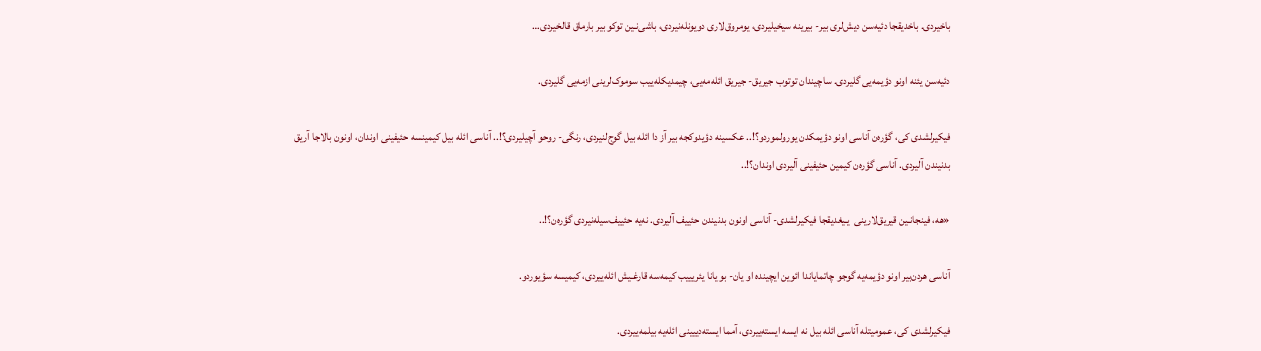باخیردی. باخدیقجا دئیه‌‌سن دیش‌لری بیر- بیرینه سیخیلیردی، یومروق‌لاری دویونله‌نیردی، باشی‌نـین توکو بیر بارماق قالخیردی…

دئیه‌سن یئنه اونو دؤیمه‌یی گلیردی. ساچیندان توتوب جیریق- جیریق ائله‌مه‌یی، چیمدیکله‌ییب سوموک‌لرینی ازمه‌یی گلیردی.

فیکیرلشدی کی، گؤره‌ن آناسی اونو دؤیمکدن یورولموردو؟!.. عکسینه دؤیدوکجه بیر آز دا ائله بیل گوج‌لنیردی، رنگی- روحو آچیلیردی؟!.. آناسی ائله بیل کیمینسه حئیفینی اوندان، اونون بالاجا آریق بدنیندن آلیردی. آناسی گؤره‌ن کیمین حئیفینی آلیردی اوندان؟!..

«هه، فینجانـین قیریق‌لارینی  یـیغدیقجا فیکیرلشدی- آناسی اونون بدنیندن حئییف آلیردی. نه‌یه حئییف‌سیله‌نیردی گؤره‌ن؟!..

آناسی هردن‌بیر اونو دؤیمه‌یه گوجو چاتمایاندا ائوین ایچینده او یان- بو یانا یئریییب کیمه‌سه قارغـیش ائله‌ییردی، کیمیسه سؤیوردو.

فیکیرلشدی کی، عمومیتله آناسی ائله بیل نه ایسه ایسته‌ییردی، آمما ایسته‌دییینی ائله‌یه بیلمه‌ییردی.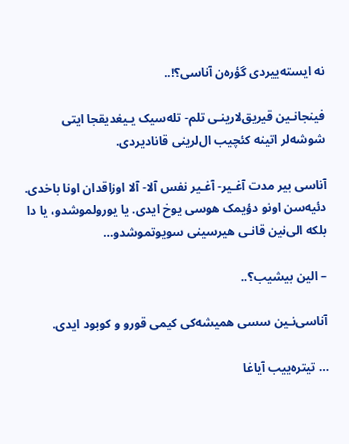نه ایسته‌ییردی گؤره‌ن آناسی؟!..

فینجانـین قیریق‌لارینـی تلم- تله‌سیک یـیغدیقجا ایتی شوشه‌لر اتینه کئچیب ال‌لرینی قانادیردی.

آناسی بیر مدت آغـیر- آغـیر نفس آلا- آلا اوزاقدان اونا باخدی. دئیه‌سن اونو دؤیمک هوسی یوخ ایدی. یا یورولموشدو، یا دا بلکه الی‌نین قانـی هیرسینی سویوتموشدو…

– الین بیشیب؟..

آناسی‌نـین سسی همیشه‌کی کیمی قورو و کوبود ایدی.

… تیتره‌ییب آیاغا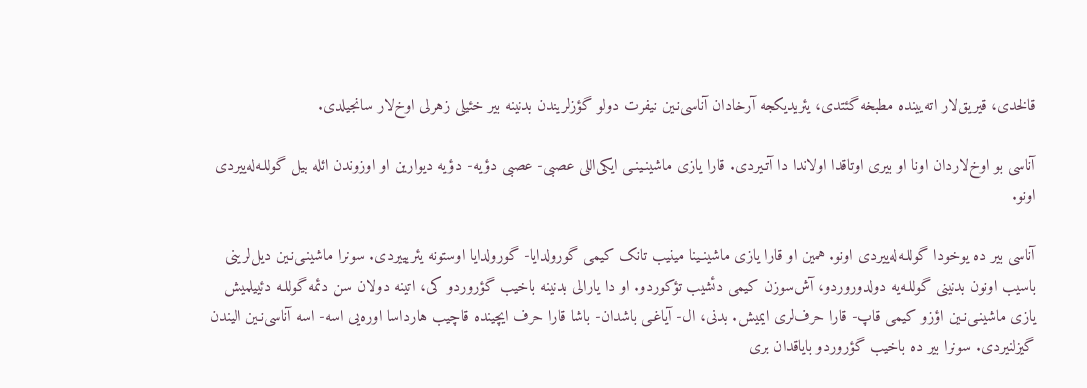قالخدی، قیریق‌لار اته‌یینده مطبخه گئتدی، یئریدیکجه آرخادان آناسی‌نـین نیفرت دولو گؤزلریندن بدنینه بیر خئیلی زهرلی اوخ‌لار سانجیلدی.

آناسی بو اوخ‌لاردان اونا او بیری اوتاقدا اولاندا دا آتـیردی. قارا یازی ماشینـینـی ایکی‌اللی عصبی- عصبی دؤیه- دؤیه دیوارین او ‌اوزوندن ائله بیل گوللـه‌له‌ییردی اونو.

آناسی بیر ده یوخودا گوللـه‌له‌ییردی اونو. همین او قارا یازی ماشینـینا مینیب تانک کیمی گورولدایا- گورولدایا اوستونه یئریییردی. سونرا ماشینـی‌نـین دیل‌لرینی باسیب اونون بدنینی گوللـه‌یه دولدوروردو، آش‌سوزن کیمی دئشیب تؤکوردو. او دا یارالی بدنینه باخیب گؤروردو کی، اتینه دولان سن دئمه گوللـه دئییلمیش یازی ماشینـی‌نـین اؤزو کیمی قاپ- قارا حرف‌لری ایمیش. بدنی، ال- آیاغـی باشدان- باشا قارا حرف ایچینده قاچیب هارداسا اوره‌یی اسه- اسه آناسی‌نـین الیندن گیزلنیردی. سونرا بیر ده باخیب گؤروردو‌ بایاقدان بری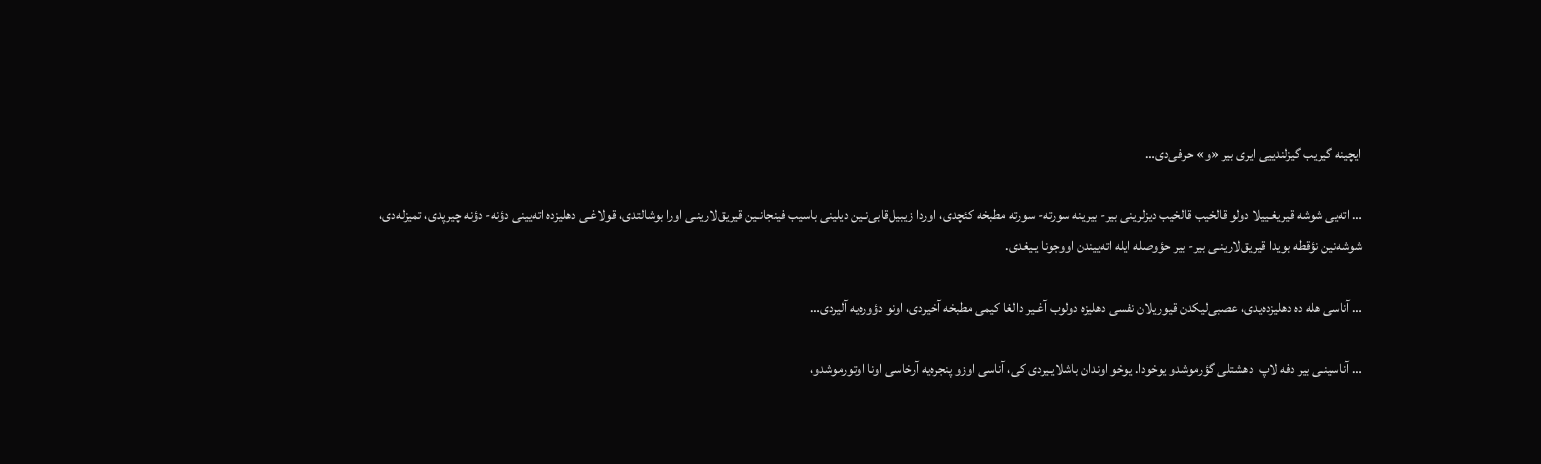ایچینه گیریب گیزلندییی ایری بیر «و» حرفی‌دی…

… اته‌یی شوشه قیریغـییلا دولو قالخیب قالخیب دیزلرینی بیر- بیرینه سورته- سورته مطبخه کئچدی، اوردا زیبیل‌قابی‌نـین دیلینی باسیب فینجانـین قیریق‌لارینـی اورا بوشالتدی، قولاغـی دهلیزده اته‌یینی دؤنه- دؤنه چیرپدی، تمیزله‌دی، شوشه‌نین نؤقطه بویدا قیریق‌لارینـی بیر- بیر حؤوصله ایله اته‌ییندن اووجونا یـیغدی.

… آناسی هله ده دهلیزده‌یدی، عصبی‌لیکدن قیوریلان نفسی دهلیزه دولوب آغـیر دالغا کیمی مطبخه آخیردی، اونو دؤوره‌یه آلیردی…

… آناسینـی بیر دفه لاپ  دهشتلی گؤرموشدو یوخودا. یوخو اوندان باشلایـیردی کی، آناسی اوزو پنجره‌یه آرخاسی اونا اوتورموشدو،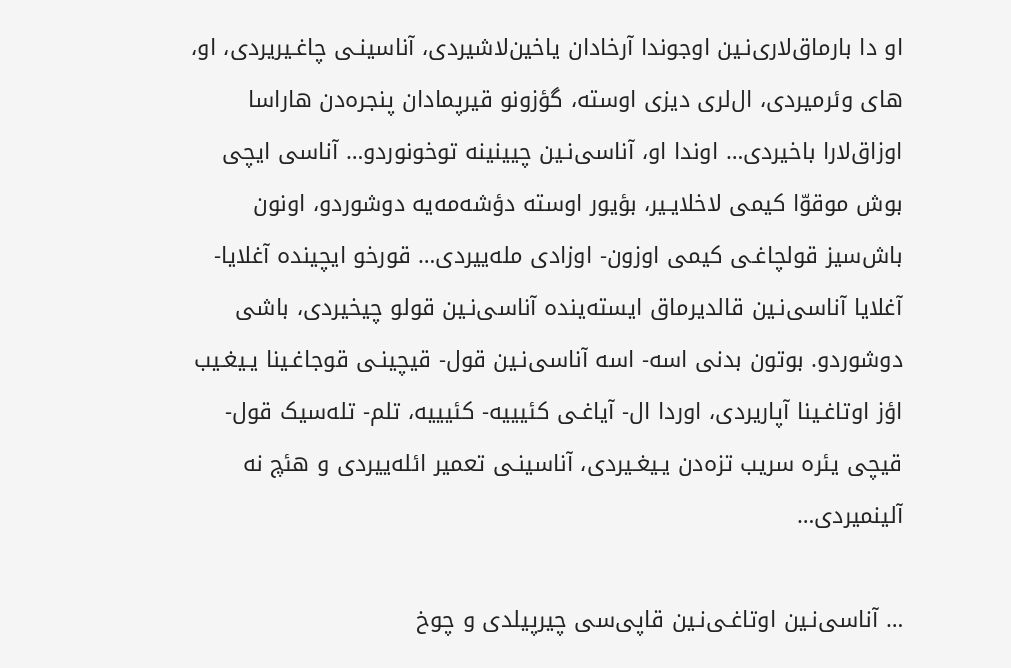او دا بارماق‌لاری‌نـین اوجوندا آرخادان یاخین‌لاشیردی، آناسینـی چاغـیریردی، او، های وئرمیردی، ال‌لری دیزی اوسته، گؤزونو قیرپمادان پنجره‌دن هاراسا اوزاق‌لارا باخیردی… اوندا او، آناسی‌نـین چیینینه توخونوردو… آناسی ایچی بوش موقوّا کیمی لاخلایـیر، بؤیور اوسته دؤشه‌مه‌یه دوشوردو، اونون باش‌سیز قولچاغـی کیمی اوزون- اوزادی مله‌ییردی… قورخو ایچینده آغلایا- آغلایا آناسی‌نـین قالدیرماق ایسته‌ینده آناسی‌نـین قولو چیخیردی، باشی دوشوردو. بوتون بدنی اسه- اسه آناسی‌نـین قول- قیچینـی قوجاغـینا یـیغـیب اؤز اوتاغـینا آپاریردی، اوردا ال- آیاغـی کئیییه- کئیییه، تلم- تله‌سیک قول- قیچی یئره سریب تزه‌دن یـیغـیردی، آناسینـی تعمیر ائله‌ییردی و هئچ نه آلینمیردی…

… آناسی‌نـین اوتاغـی‌نـین قاپی‌سی چیرپیلدی و چوخ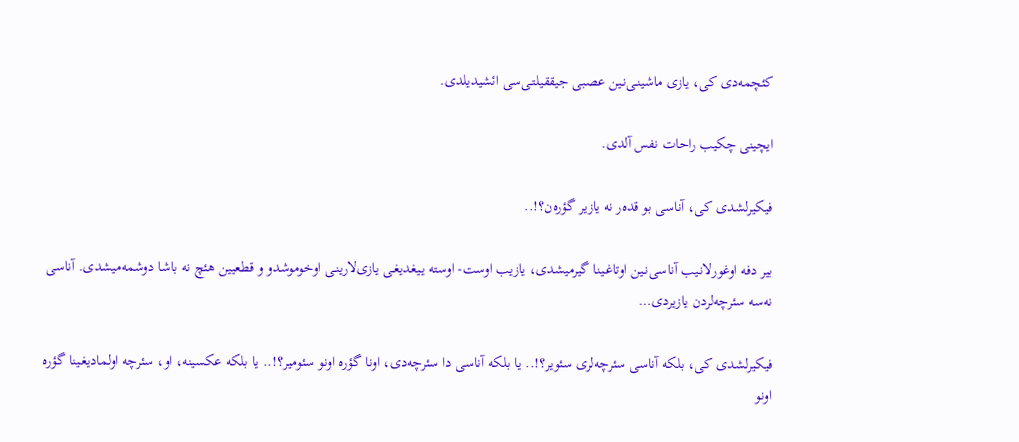کئچمه‌دی کی، یازی ماشینـی‌نـین عصبی جیققیلتـی‌سی ائشیدیلدی.

ایچینی چکیب راحات نفس آلدی.

فیکیرلشدی کی، آناسی بو قده‌ر نه یازیر گؤره‌ن؟!..

بیر دفه اوغورلانـیب آناسی‌نـین اوتاغـینا گیرمیشدی، یازیب اوست- اوسته یـیغدیغـی یازی‌لارینـی اوخوموشدو و قطعیین هئچ نه باشا دوشمه‌میشدی. آناسی نه‌سه سئرچه‌لردن یازیردی…

فیکیرلشدی کی، بلکه آناسی سئرچه‌لری سئویر؟!.. یا بلکه آناسی دا سئرچه‌دی، اونا گؤره اونو سئومیر؟!.. یا بلکه عکسینه، او، سئرچه اولمادیغـینا گؤره اونو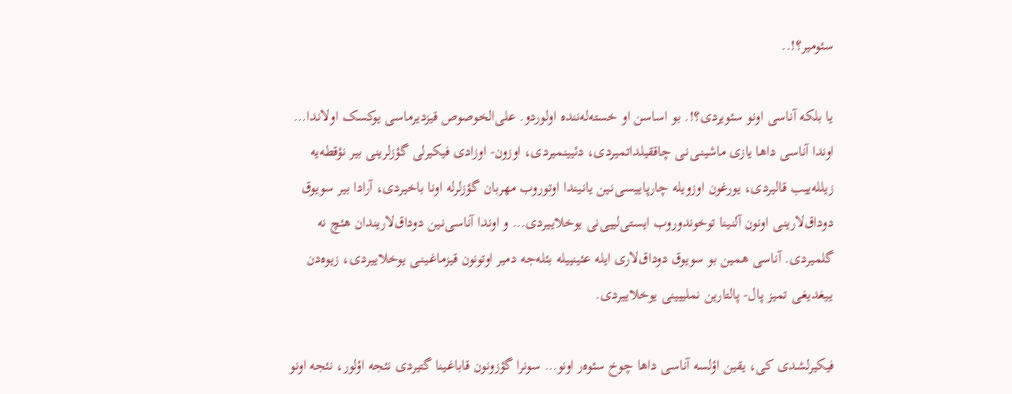سئومیر؟!..

یا بلکه آناسی اونو سئویردی؟!. بو اساسن او خسته‌له‌ننده اولوردو. علی‌الخوصوص قیزدیرماسی یوکسک اولاندا… اوندا آناسی داها یازی ماشینـی‌نـی چاققیلداتمیردی، دئیینمیردی، اوزون- اوزادی فیکیرلی گؤزلرینی بیر نؤقطه‌یه زیلله‌ییب قالیردی، یورغون اوزویله چارپایـیسی‌نـین یانـیندا اوتوروب مهربان گؤزلرله اونا باخیردی، آرادا بیر سویوق دوداق‌لارینـی اونون آلنـینا توخوندوروب ایستی‌لییی‌نی یوخلایـیردی… و اوندا آناسی‌نـین دوداق‌لاریندان هئچ نه گلمیردی. آناسی همین بو سویوق دوداق‌لاری ایله عئینییله بئله‌جه دمیر اوتونون قیزماغـینـی یوخلایـیردی، زیوه‌دن یـیغدیغـی تمیز پال- پالتارین نملییینی یوخلایـیردی.

فیکیرلشدی کی، یقین اؤلسه آناسی داها چوخ سئوه‌ر اونو… سونرا گؤزونون قاباغـینا گتیردی نئجه اؤلور، نئجه اونو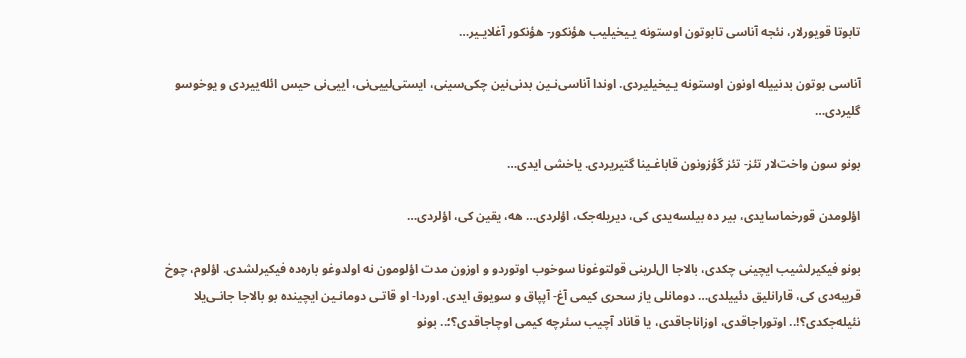تابوتا قویورلار، نئجه آناسی تابوتون اوستونه یـیخیلیب هؤنکور- هؤنکور آغلایـیر…

آناسی بوتون بدنییله اونون اوستونه یـیخیلیردی. اوندا آناسی‌نـین بدنی‌نین چکی‌سینی، ایستی‌لییی‌نی، اییی‌نی حیس ائله‌ییردی و یوخوسو گلیردی…

بونو سون واخت‌لار تئز- تئز گؤزونون قاباغـینا گتیریردی. یاخشی ایدی…

اؤلومدن قورخماسایدی، بیر ده بیلسه‌یدی کی، دیریله‌جک، اؤلردی… هه، یقین کی، اؤلردی…

بونو فیکیرلشیب ایچینی چکدی، بالاجا ال‌لرینی قولتوغونا سوخوب اوتوردو و اوزون مدت اؤلومون نه اولدوغو باره‌ده فیکیرلشدی. اؤلوم، چوخ قریبه‌دی کی، قارانلیق دئییلدی… دومانلی یاز سحری کیمی آغ- آپپاق و سویوق ایدی. اوردا- او قاتـی دومانـین ایچینده بو بالاجا جانـی‌یلا نئیله‌جکدی؟!.. اوتوراجاقدی، اوزاناجاقدی، یا قاناد آچیب سئرچه کیمی اوچاجاقدی؟؛.. بونو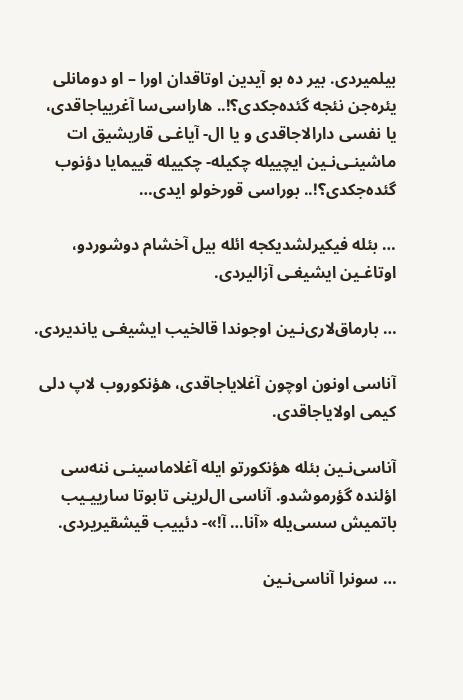بیلمیردی. بیر ده بو آیدین اوتاقدان اورا – او دومانلی یئره‌جن نئجه گئده‌جکدی؟!.. هاراسی‌سا آغرییاجاقدی، یا نفسی دارالاجاقدی و یا ال- آیاغـی قاریشیق ات ماشینـی‌نـین ایچییله چکیله- چکییله قییمایا دؤنوب گئده‌جکدی؟!.. بوراسی قورخولو ایدی…

… بئله فیکیرلشدیکجه ائله بیل آخشام دوشوردو، اوتاغـین ایشیغـی آزالیردی.

… بارماق‌لاری‌نـین اوجوندا قالخیب ایشیغـی یاندیردی.

آناسی اونون اوچون آغلایاجاقدی، هؤنکوروب لاپ دلی کیمی اولایاجاقدی.

آناسی‌نـین بئله هؤنکورتو ایله آغلاماسینـی ننه‌سی اؤلنده گؤرموشدو. آناسی ال‌لرینی تابوتا سارییـیب باتمیش سسی‌یله «آنا… آ!»- دئییب قیشقیریردی.

… سونرا آناسی‌نـین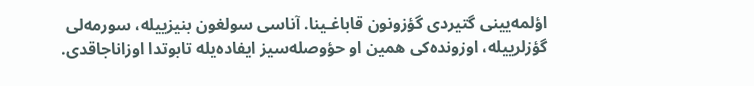اؤلمه‌یینی گتیردی گؤزونون قاباغـینا. آناسی سولغون بنیزییله، سورمه‌لی گؤزلرییله، اوزونده‌کی همین او حؤوصله‌سیز ایفاده‌یله تابوتدا اوزاناجاقدی.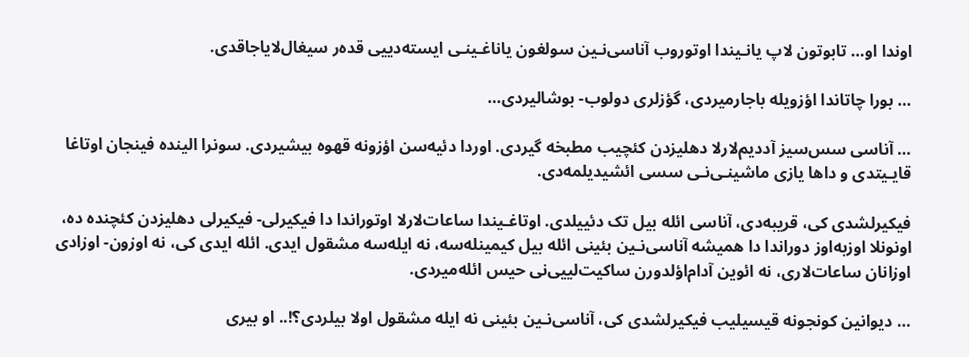اوندا او… تابوتون لاپ یانـیندا اوتوروب آناسی‌نـین سولغون یاناغـینـی ایسته‌دییی قده‌ر سیغال‌لایاجاقدی.

… بورا چاتاندا اؤزویله باجارمیردی، گؤزلری دولوب- بوشالیردی…

… آناسی سس‌سیز آددیم‌لارلا دهلیزدن کئچیب مطبخه گیردی. اوردا دئیه‌سن اؤزونه قهوه بیشیردی. سونرا الینده فینجان اوتاغا قایـیتدی و‌ داها یازی ماشینـی‌نـی سسی ائشیدیلمه‌دی.

فیکیرلشدی کی، قریبه‌دی، آناسی ائله بیل تک دئییلدی. اوتاغـیندا ساعات‌لارلا اوتوراندا دا فیکیرلی- فیکیرلی دهلیزدن کئچنده ده، اونونلا اوزبه‌اوز دوراندا دا همیشه آناسی‌نـین بئینی ائله بیل کیمینله‌سه، نه ایله‌سه مشقول ایدی. ائله ایدی کی، نه اوزون- اوزادی اوزانان ساعات‌لاری، نه ائوین آدام‌اؤلدورن ساکیت‌لییی‌نی حیس ائله‌میردی.

… دیوانین کونجونه قیسیلیب فیکیرلشدی کی، آناسی‌نـین بئینی نه ایله مشقول اولا بیلردی؟!.. او بیری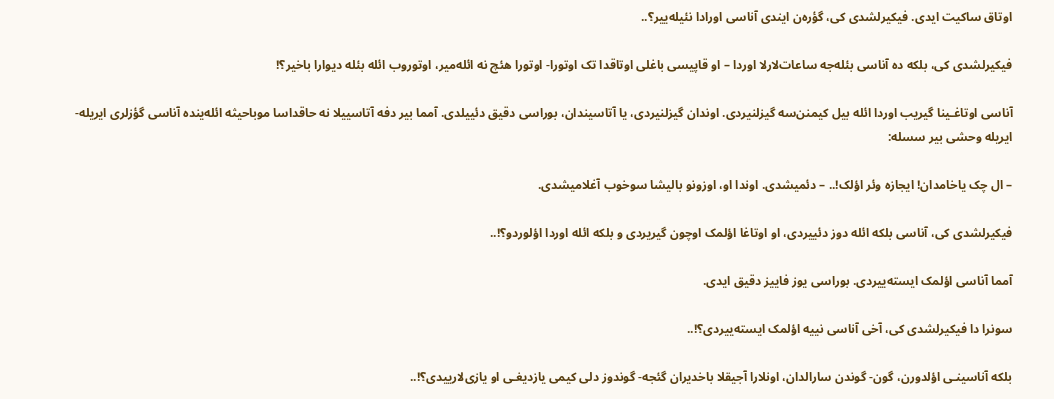اوتاق ساکیت ایدی. فیکیرلشدی کی، گؤره‌ن ایندی آناسی اورادا نئیله‌ییر؟..

فیکیرلشدی کی، بلکه ده آناسی بئله‌جه ساعات‌لارلا اوردا – او قاپیسی باغلی اوتاقدا تک اوتورا- اوتورا هئچ نه ائله‌میر، اوتوروب ائله بئله دیوارا باخیر؟!

آناسی اوتاغـینا گیریب اوردا ائله بیل کیمنن‌سه گیزلنیردی. اوندان گیزلنیردی، یا آتاسیندان، بوراسی دقیق دئییلدی. آمما بیر دفه آتاسییلا نه حاقداسا موباحیثه ائله‌ینده آناسی گؤزلری ایریله- ایریله وحشی بیر سسله:

– ال چک یاخامدان! ایجازه وئر اؤلک!.. – دئمیشدی. اوندا او، اوزونو‌ بالیشا سوخوب آغلامیشدی.

فیکیرلشدی کی، آناسی بلکه ائله دوز دئییردی، او‌ اوتاغا اؤلمک اوچون گیریردی و بلکه ائله اوردا اؤلوردو؟!..

آمما آناسی اؤلمک ایسته‌ییردی. بوراسی یوز فاییز دقیق ایدی.

سونرا دا فیکیرلشدی کی، آخی آناسی نییه اؤلمک ایسته‌ییردی؟!..

بلکه آناسینـی اؤلدورن، گون- گوندن سارالدان، اونلارا آجیقلا باخدیران گئجه- گوندوز دلی کیمی یازدیغـی او یازی‌لارییدی؟!..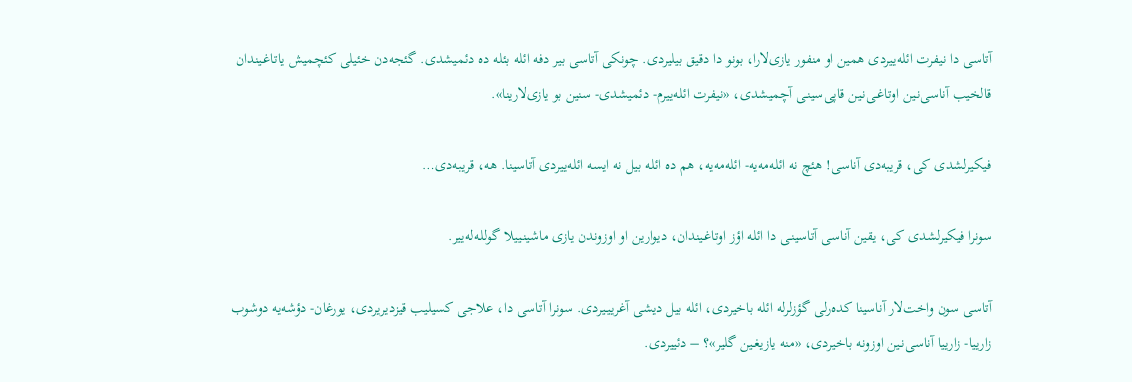آتاسی دا نیفرت ائله‌ییردی همین او منفور یازی‌لارا، بونو دا دقیق بیلیردی. چونکی آتاسی بیر دفه ائله بئله ده دئمیشدی. گئجه‌دن خئیلی کئچمیش یاتاغـیندان قالخیب آناسی‌نـین اوتاغـی‌نـین قاپی‌سینـی آچمیشدی، «نیفرت ائله‌ییرم- دئمیشدی- سنین بو یازی‌لارینا».

فیکیرلشدی کی، قریبه‌دی آناسی! هئچ نه ائله‌مه‌یه- ائله‌مه‌یه، هم ده ائله بیل نه ایسه ائله‌ییردی آتاسینا. هه، قریبه‌دی…

سونرا فیکیرلشدی کی، یقین آناسی آتاسینـی دا ائله اؤز اوتاغـیندان، دیوارین او اوزوندن یازی ماشینـییلا گوللـه‌له‌ییر.

آتاسی سون واخت‌لار آناسینا کده‌رلی گؤزلرله ائله باخیردی، ائله بیل دیشی آغرییـیردی. سونرا آتاسی دا، علاجی کسیلیب قیزدیریردی، یورغان- دؤشه‌یه دوشوب زارییا- زارییا آناسی‌نـین اوزونه باخیردی، «منه یازیغـین گلیر»؟ – دئییردی.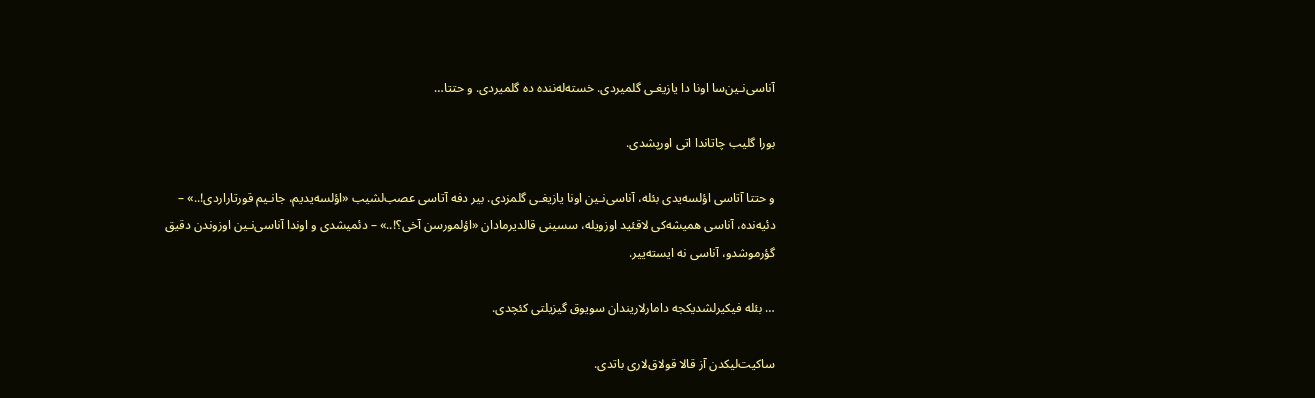آناسی‌نـین‌سا اونا دا یازیغـی گلمیردی. خسته‌له‌ننده ده گلمیردی. و حتتا…

بورا گلیب چاتاندا اتی اورپشدی.

و حتتا آتاسی اؤلسه‌یدی بئله، آناسی‌نـین اونا یازیغـی گلمزدی. بیر دفه آتاسی عصب‌لشیب «اؤلسه‌یدیم، جانـیم قورتاراردی!..» – دئیه‌نده، آناسی‌ همیشه‌کی لاقئید اوزویله، سسینی قالدیرمادان «اؤلمورسن آخی؟!..» – دئمیشدی و اوندا آناسی‌نـین اوزوندن دقیق گؤرموشدو، آناسی نه ایسته‌ییر.

… بئله فیکیرلشدیکجه دامارلاریندان سویوق گیزیلتی کئچدی.

ساکیت‌لیکدن آز قالا قولاق‌لاری باتدی.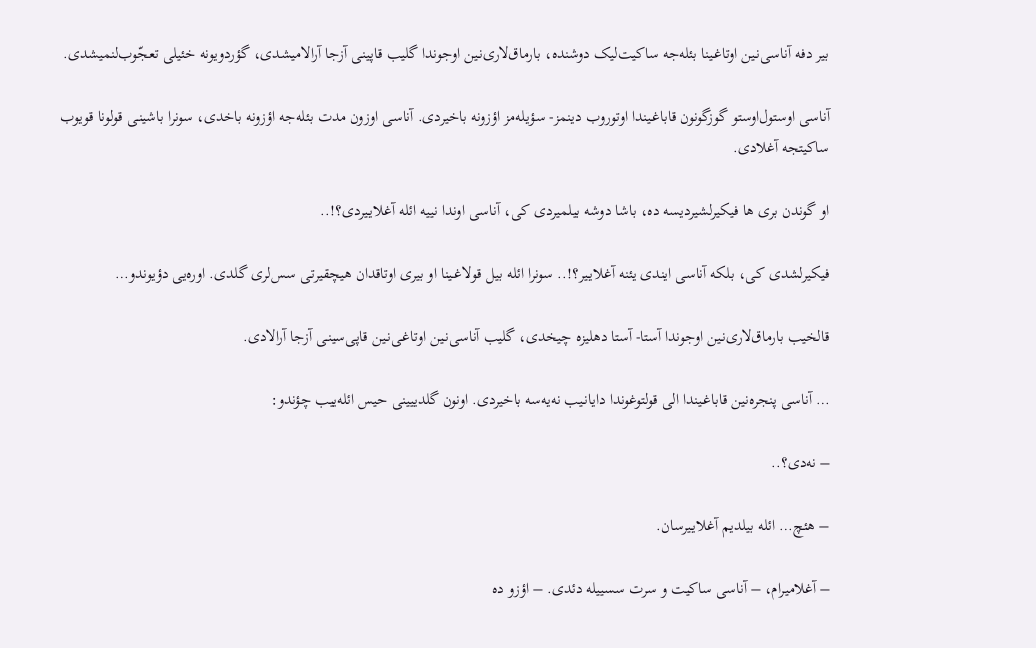بیر دفه آناسی‌نـین اوتاغـینا بئله‌جه ساکیت‌لیک دوشنده، بارماق‌لاری‌نـین اوجوندا گلیب قاپینـی آزجا آرالامیشدی، گؤردویونه خئیلی تعجّوب‌لنمیشدی.

آناسی اوستول‌اوستو گوزگونون قاباغـیندا اوتوروب دینمز- سؤیله‌مز اؤزونه باخیردی. آناسی ‌اوزون مدت بئله‌جه اؤزونه باخدی، سونرا باشینـی قولونا قویوب ساکیتجه آغلادی.

او گوندن بری ها فیکیرلشیردیسه ده، باشا دوشه بیلمیردی کی، آناسی اوندا نییه ائله آغلایـیردی؟!..

فیکیرلشدی کی، بلکه آناسی ایندی یئنه آغلایـیر؟!.. سونرا ائله بیل قولاغـینا او بیری اوتاقدان هیچقیرتـی سس‌لری گلدی. اوره‌یی دؤیوندو…

قالخیب بارماق‌لاری‌نـین اوجوندا آستا- آستا دهلیزه چیخدی، گلیب آناسی‌نـین اوتاغـی‌نـین قاپی‌سینـی آزجا آرالادی.

… آناسی پنجره‌نین قاباغـیندا الی قولتوغوندا دایانـیب نه‌یه‌سه باخیردی. اونون گلدییینی حیس ائله‌ییب چؤندو:

– نه‌دی؟..

– هئچ… ائله بیلدیم آغلایـیرسان.

– آغلامیرام، – آناسی ساکیت و سرت سسییله دئدی. – اؤزو ده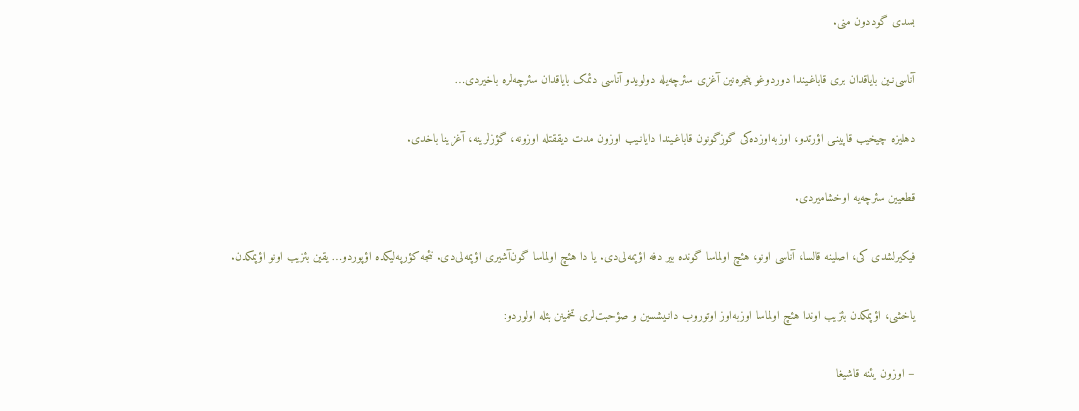بسدی گوددون منی.

آناسی‌نـین بایاقدان بری قاباغـیندا دوردوغو پنجره‌نین آغزی سئرچه‌یله دولویدو آناسی دئمک بایاقدان سئرچه‌لره باخیردی…

دهلیزه چیخیب قاپینـی اؤرتدو، اوزبه‌اوزده‌کی گوزگونون قاباغـیندا دایانـیب اوزون مدت دیققتله اوزونه، گؤزلرینه، آغزینا باخدی.

قطعیین سئرچه‌یه اوخشامیردی.

فیکیرلشدی کی، اصلینه قالسا، آناسی اونو، هئچ اولماسا گونده بیر دفه اؤپمه‌لی‌دی. یا دا هئچ اولماسا گون‌آشیری اؤپمه‌لی‌دی. نئجه کؤرپه‌لیکده اؤپوردو… یقین بئزیب اونو اؤپمکدن.

یاخشی، اؤپمکدن بئزیب اوندا هئچ اولماسا اوزبه‌اوز اوتوروب دانـیشسین و صؤحبت‌لری تخمینن بئله اولوردو:

– اوزون یئنه قاشیغا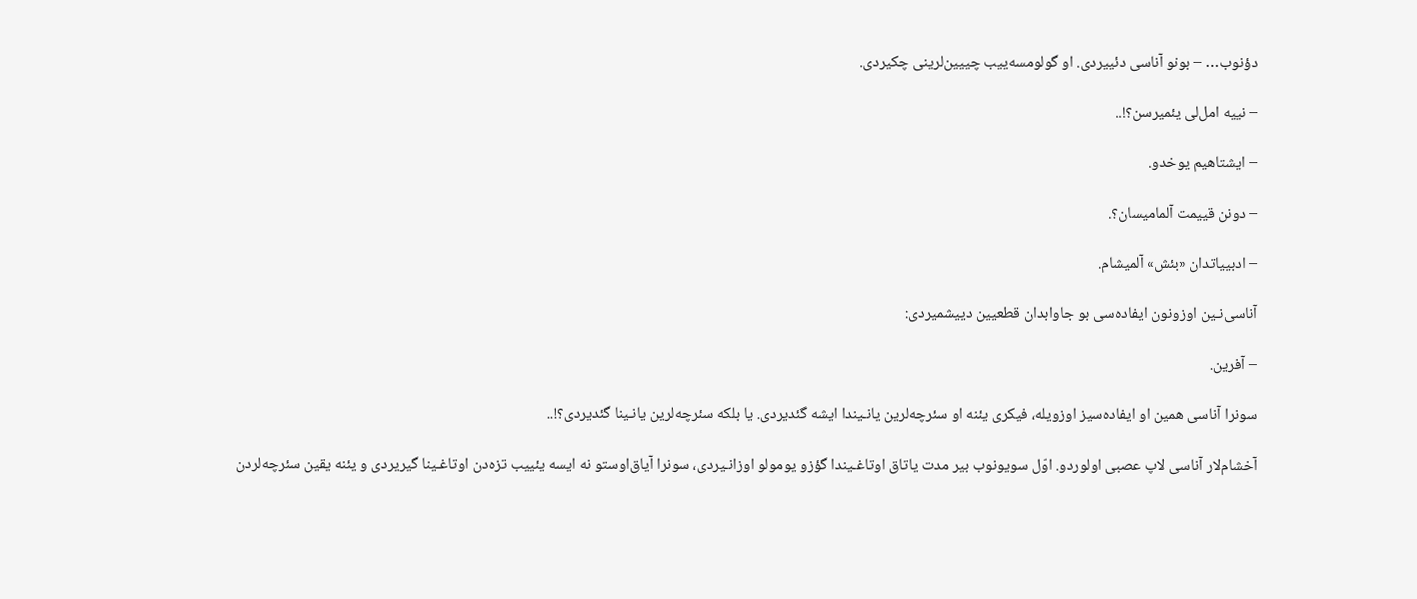دؤنوب… – بونو آناسی دئییردی. او گولومسه‌ییب چییین‌لرینی چکیردی.

– نییه امل‌لی یئمیرسن؟!..

– ایشتاهیم یوخدو.

– دونن قییمت آلمامیسان؟.

– ادبییاتدان «بئش» آلمیشام.

آناسی‌نـین اوزونون ایفاده‌سی بو جاوابدان قطعیین دییشمیردی:

– آفرین.

سونرا آناسی همین او ایفاده‌سیز اوزویله، فیکری یئنه او سئرچه‌لرین یانـیندا ایشه گئدیردی. یا بلکه سئرچه‌لرین یانـینا گئدیردی؟!..

آخشام‌لار آناسی لاپ عصبی اولوردو. اوّل سویونوب بیر مدت یاتاق اوتاغـیندا گؤزو یومولو اوزانـیردی، سونرا آیاق‌اوستو نه ایسه یئییب تزه‌دن اوتاغـینا گیریردی و یئنه یقین سئرچه‌لردن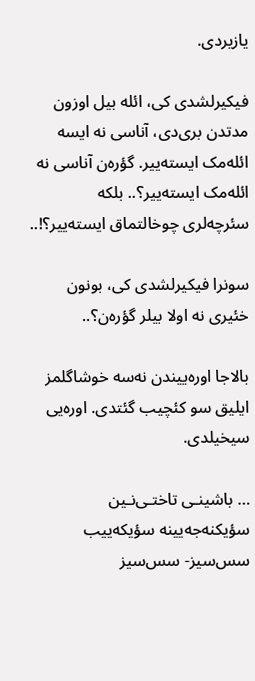یازیردی.

فیکیرلشدی کی، ائله بیل اوزون مدتدن بری‌دی، آناسی نه ایسه ائله‌مک ایسته‌ییر. گؤره‌ن آناسی نه ائله‌مک ایسته‌ییر؟.. بلکه سئرچه‌لری چوخالتماق ایسته‌ییر؟!..

سونرا فیکیرلشدی کی، بونون خئیری نه اولا بیلر گؤره‌ن؟..

بالاجا اوره‌ییندن نه‌سه خوشاگلمز ایلیق سو کئچیب گئتدی. اوره‌یی سیخیلدی.

… باشینـی تاختـی‌نـین سؤیکنه‌جه‌یینه سؤیکه‌ییب سس‌سیز- سس‌سیز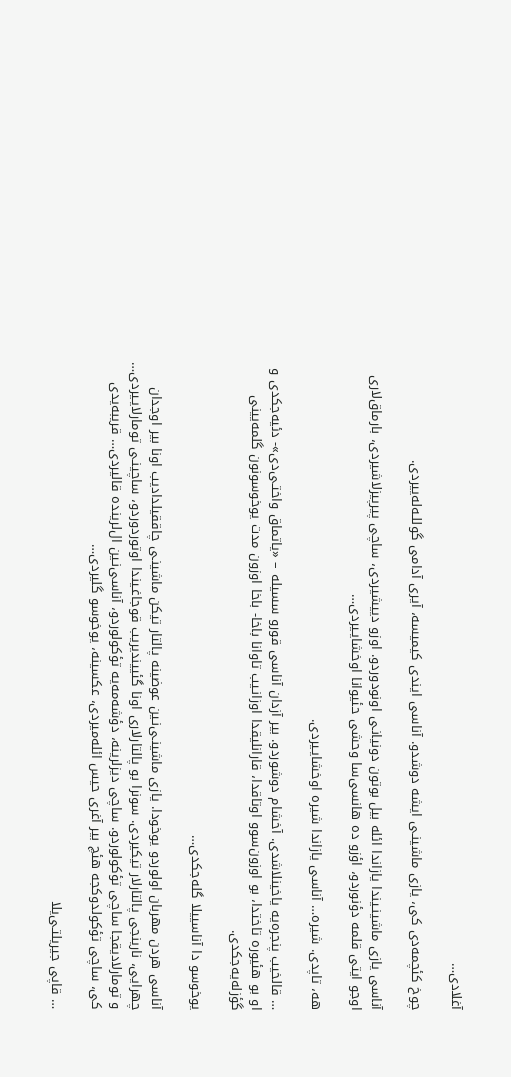آغلادی…

چوخ کئچمه‌دی کی، یازی ماشینـی ایشه دوشدو. آناسی ایندی کیمیسه، آیری آدامی گوللـه‌له‌ییردی.

آناسی یازی ماشینـیندا یازاندا ائله بیل بوتون دونیانـی اونودوردو. اوزو دییشیردی، ساچی پیرپیزلاشیردی، بارماق‌لاری اوجو ایتی قلمه دؤنوردو، اؤزو ده هانسی‌سا وحشی حئیوانا اوخشایـیردی…

هه، تاپدی. شیره… آناسی یازاندا شیره اوخشایـیردی.

… قالخیب پنجره‌یه یاخینلاشدی. آخشام دوشوردو. بیر آزدان آناسی قورو سسیله – «یاتماق واختـی‌دی»- دئیه‌جکدی و او بو هئیوره تاختدا، بو اوزون‌سوو اوتاقدا، قارانلیقدا اوزانـیب تاوانا باخا- باخا اوزون مدت یوخوسونون گلمه‌یینی گؤزله‌یه‌جکدی.

یوخوسو دا آناسییلا گله‌جکدی…

آناسی هردن مهربان اولوردو یوخودا. یازی ماشینـی‌نـین عوضینه پالتار تیکن ماشینـی چاققیلدادیب اونا بیر اوجدان چهرایی، نارینجی پالتارلار تیکیردی. سونرا بو پالتارلاری اونا گئییندیریب قوجاغـیندا اوتوردوردو، ساچینـی تومارلایـیردی… و تومارلادیقجا ساچی تؤکولوردو. ساچی دیزلرینه، دؤشه‌مه‌یه تؤکولوردو، آناسی‌نـین ال‌لرینده قالیردی… قریبه‌یدی کی، ساچی تؤکولدوکجه هئچ بیر آغری حیس ائله‌میردی، عکسینه، یوخوسو گلیردی…

… قاپی جیریلتـی‌یلا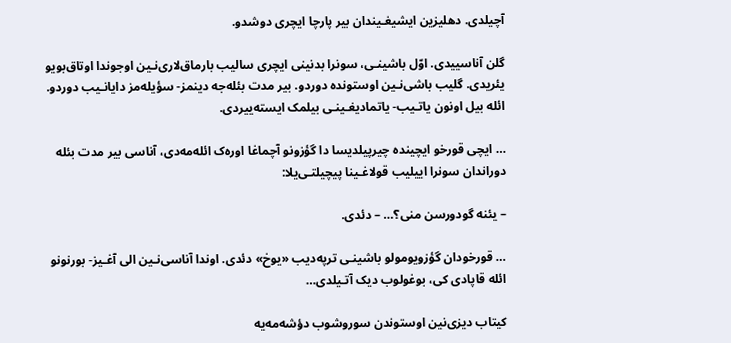آچیلدی. دهلیزین ایشیغـیندان بیر پارچا ایچری دوشدو.

گلن آناسییدی. اوّل باشینـی، سونرا بدنینی ایچری سالیب بارماق‌لاری‌نـین اوجوندا اوتاق‌بویو یئریدی. گلیب باشی‌نـین اوستونده دوردو. بیر مدت بئله‌جه دینمز- سؤیله‌مز دایانـیب دوردو. ائله بیل اونون یاتـیب- یاتمادیغـینـی بیلمک ایسته‌ییردی.

… ایچی قورخو ایچینده چیرپیلدیسا دا گؤزونو آچماغا اوره‌ک ائله‌مه‌دی، آناسی بیر مدت بئله دوراندان سونرا اییلیب قولاغـینا پیچیلتـی‌یلا:

– یئنه گودورسن منی؟… – دئدی.

… قورخودان گؤزویومولو باشینـی ترپه‌دیب «یوخ» دئدی. اوندا آناسی‌نـین الی آغـیز- بورنونو ائله قاپادی کی، بوغولوب دیک آتـیلدی…

کیتاب دیز‌ی‌نین اوستوندن سوروشوب دؤشه‌مه‌یه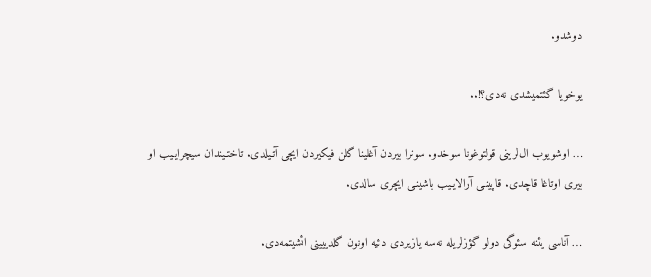دوشدو.

یوخویا گئتمیشدی نه‌دی؟!..

… اوشویوب ال‌لرینی قولتوغونا سوخدو. سونرا بیردن آغلینا گلن فیکیردن ایچی آتـیلدی. تاختـیندان سیچرایـیب او بیری اوتاغا قاچدی. قاپینـی آرالایـیب باشینـی ایچری سالدی.

… آناسی یئنه سئوگی دولو گؤزلریله نه‌سه یازیردی دئیه اونون گلدییینی ائشیتمه‌دی.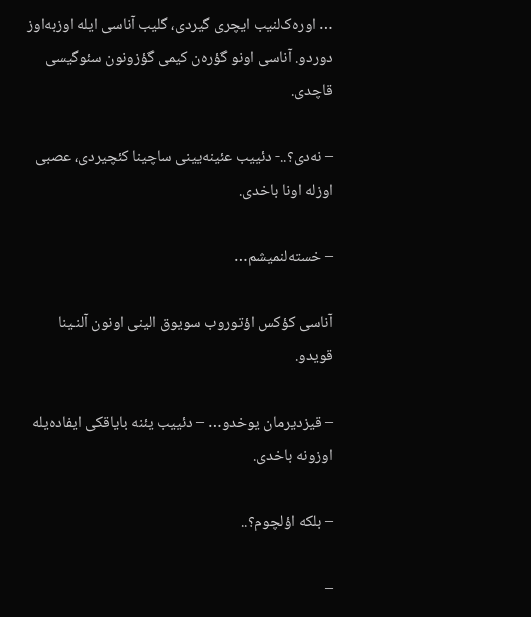… اوره‌ک‌لنیب ایچری گیردی، گلیب آناسی ایله اوزبه‌اوز دوردو. آناسی اونو گؤره‌ن کیمی گؤزونون سئوگیسی قاچدی.

– نه‌دی؟..- دئییب عئینه‌یینی ساچینا کئچیردی، عصبی اوزله اونا باخدی.

– خسته‌لنمیشم…

آناسی کؤکس اؤتوروب سویوق الینی اونون آلنـینا قویدو.

– قیزدیرمان یوخدو… – دئییب یئنه بایاقکی ایفاده‌یله اوزونه باخدی.

– بلکه اؤلچوم؟..

–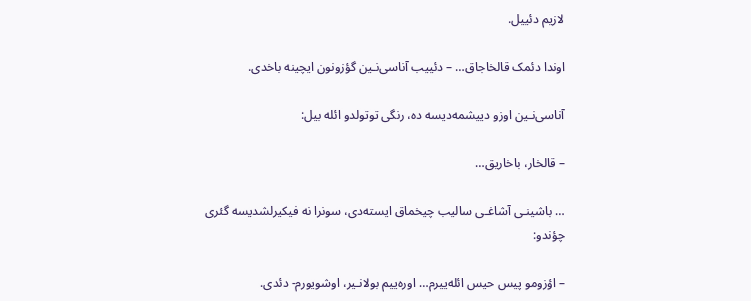لازیم دئییل.

اوندا دئمک قالخاجاق… – دئییب آناسی‌نـین گؤزونون ایچینه باخدی.

آناسی‌نـین اوزو دییشمه‌دیسه ده، رنگی توتولدو ائله بیل:

– قالخار، باخاریق…

… باشینـی آشاغـی سالیب چیخماق ایسته‌دی، سونرا نه فیکیرلشدیسه گئری چؤندو:

– اؤزومو پیس حیس ائله‌ییرم… اوره‌ییم بولانـیر، اوشویورم- دئدی.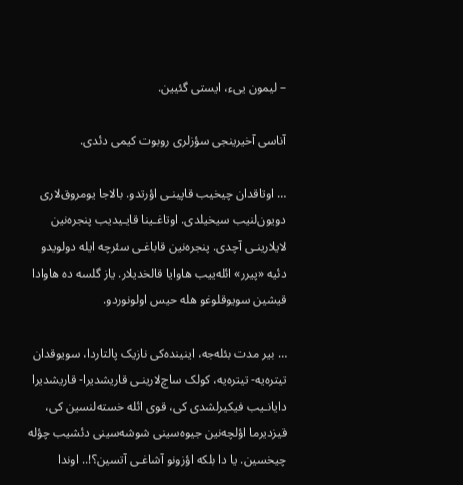– لیمون ییء، ایستی گئیین.

آناسی آخیرینجی سؤزلری روبوت کیمی دئدی.

… اوتاقدان چیخیب قاپینـی اؤرتدو. بالاجا یومروق‌لاری دویون‌لنیب سیخیلدی. اوتاغـینا قایـیدیب پنجره‌نین لایلارینـی آچدی. پنجره‌نین قاباغـی سئرچه ایله دولویدو دئیه «پیرر» ائله‌ییب هاوایا قالخدیلار. یاز گلسه ده هاوادا قیشین سویوقلوغو هله حیس اولونوردو.

… بیر مدت بئله‌جه، اینینده‌کی نازیک پالتاردا، سویوقدان تیتره‌یه- تیتره‌یه، کولک ساچ‌لارینـی قاریشدیرا- قاریشدیرا دایانـیب فیکیرلشدی کی، قوی ائله خسته‌لنسین کی، قیزدیرما اؤلچه‌نین جیوه‌سینی شوشه‌سینی دئشیب چؤله چیخسین. یا دا بلکه اؤزونو آشاغـی آتسین؟!.. اوندا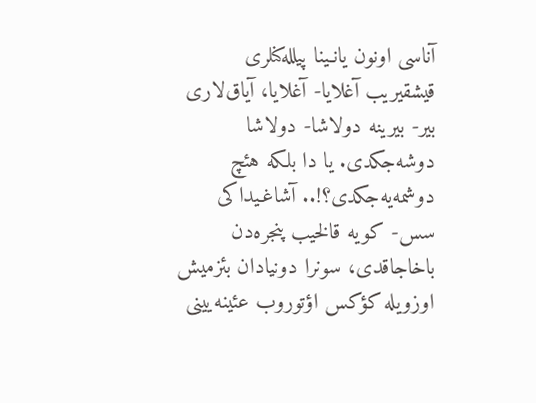آناسی اونون یانـینا پیلله‌کنلری قیشقیریب آغلایا- آغلایا، آیاق‌لاری بیر- بیرینه دولاشا- دولاشا دوشه‌جکدی. یا دا بلکه هئچ دوشمه‌یه‌جکدی؟!.. آشاغـیداکی سس- کویه قالخیب پنجره‌دن باخاجاقدی، سونرا دونیادان بئزمیش اوزویله کؤکس اؤتوروب عئینه‌یینی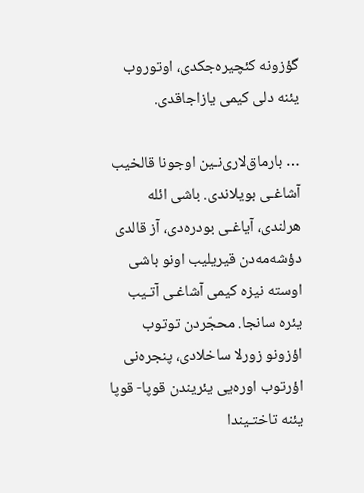گؤزونه کئچیره‌جکدی، اوتوروب یئنه دلی کیمی یازاجاقدی.

… بارماق‌لاری‌نـین اوجونا قالخیب آشاغـی بویلاندی. باشی ائله هرلندی، آیاغـی بودره‌دی، آز قالدی دؤشه‌مه‌دن قیریلیب اونو باشی اوسته نیزه کیمی آشاغـی آتـیب یئره سانجا. محجّردن توتوب اؤزونو‌ زورلا ساخلادی، پنجره‌نی اؤرتوب اوره‌یی یئریندن قوپا- قوپا یئنه تاختـیندا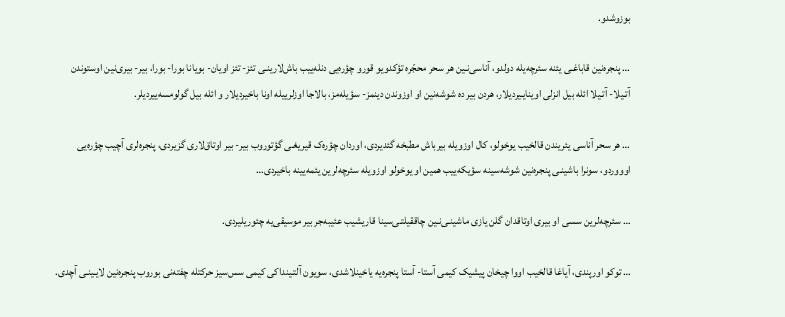بوزوشدو.

… پنجره‌نین قاباغـی یئنه سئرچه‌یله دولدو، آناسی‌نـین هر سحر محجّره تؤکدویو قورو چؤره‌یی دنله‌ییب باش‌لارینـی تئز- تئز اویان- بویانا بورا- بورا، بیر- بیری‌نین اوستوندن آتـیلا- آتـیلا ائله بیل انزلی اوینایـیردیلار، هردن بیر ده شوشه‌نین او اوزوندن دینمز- سؤیله‌مز، بالاجا اوزلرییله اونا باخیردیلار و ائله بیل گولومسه‌ییردیلر.

… هر سحر آناسی یئریندن قالخیب یوخولو، کال اوزویله بیرباش مطبخه گئدیردی، اوردان چؤره‌ک قیریغـی گؤتوروب بیر- بیر اوتاق‌لاری گزیردی، پنجره‌لری آچیب چؤره‌یی اوووردو، سونرا باشینـی پنجره‌نین شوشه‌سینه سؤیکه‌ییب همین او یوخولو اوزویله سئرچه‌لرین یئمه‌یینه باخیردی…

… سئرچه‌لرین سسی او بیری اوتاقدان گلن یازی ماشینـی‌نـین چاققیلتـی‌سینا قاریشیب عئیبه‌جر بیر موسیقی‌یه چئوریلیردی.

… توکو اورپندی، آیاغا قالخیب اووا چیخان پیشیک کیمی آستا- آستا پنجره‌یه یاخینلاشدی، سویون آلتـینداکی ‌کیمی سس‌سیز حرکتله چفته‌نی بوروب پنجره‌نین لایـینـی آچدی.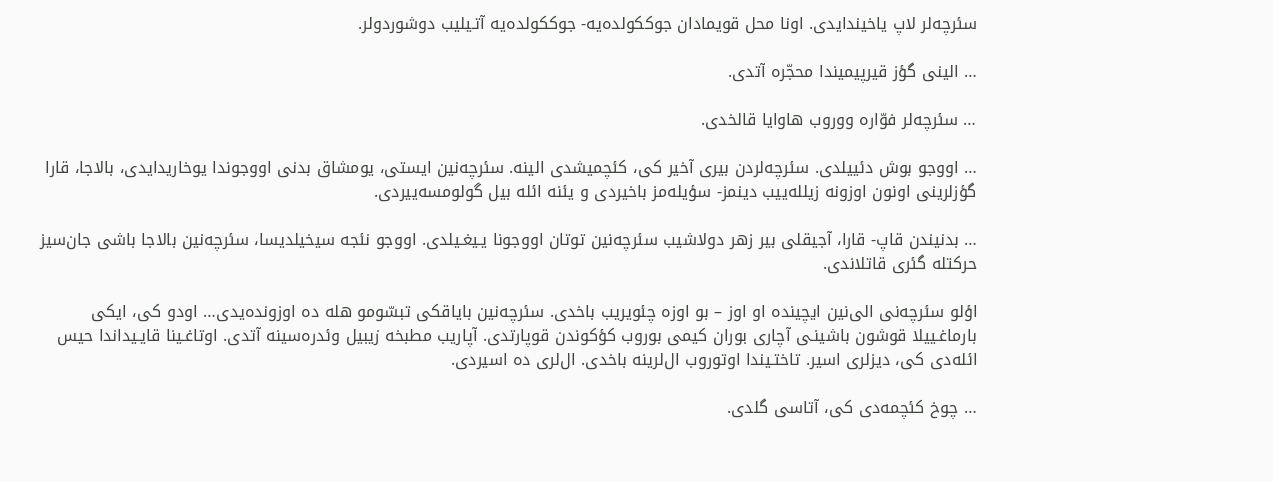سئرچه‌لر لاپ یاخیندایدی. اونا محل قویمادان جوککولده‌یه- جوککولده‌یه آتـیلیب دوشوردولر.

… الینی گؤز قیرپیمیندا محجّره آتدی.

… سئرچه‌لر فوّاره ووروب هاوایا قالخدی.

… اووجو بوش دئییلدی. سئرچه‌لردن بیری آخیر کی، کئچمیشدی الینه. سئرچه‌نین ایستی، یومشاق بدنی اووجوندا یوخاریدایدی، بالاجا، قارا گؤزلرینی اونون اوزونه زیلله‌ییب دینمز- سؤیله‌مز باخیردی و یئنه ائله بیل گولومسه‌ییردی.

… بدنیندن قاپ- قارا، آجیقلی بیر زهر دولاشیب سئرچه‌نین توتان اووجونا یـیغـیلدی. اووجو نئجه سیخیلدیسا، سئرچه‌نین بالاجا باشی جان‌سیز حرکتله گئری قاتلاندی.

اؤلو‌ سئرچه‌نی الی‌نین ایچینده او اوز – بو اوزه چئویریب باخدی. سئرچه‌نین بایاقکی تبسّومو هله ده اوزونده‌یدی… اودو کی، ایکی بارماغـییلا قوشون باشینـی آچاری بوران کیمی بوروب کؤکوندن قوپارتدی. آپاریب مطبخه زیبیل وئدره‌سینه آتدی. اوتاغـینا قایـیداندا حیس ائله‌دی کی، دیزلری اسیر. تاختـیندا اوتوروب ال‌لرینه باخدی. ال‌لری ده اسیردی.

… چوخ کئچمه‌دی کی، آتاسی گلدی.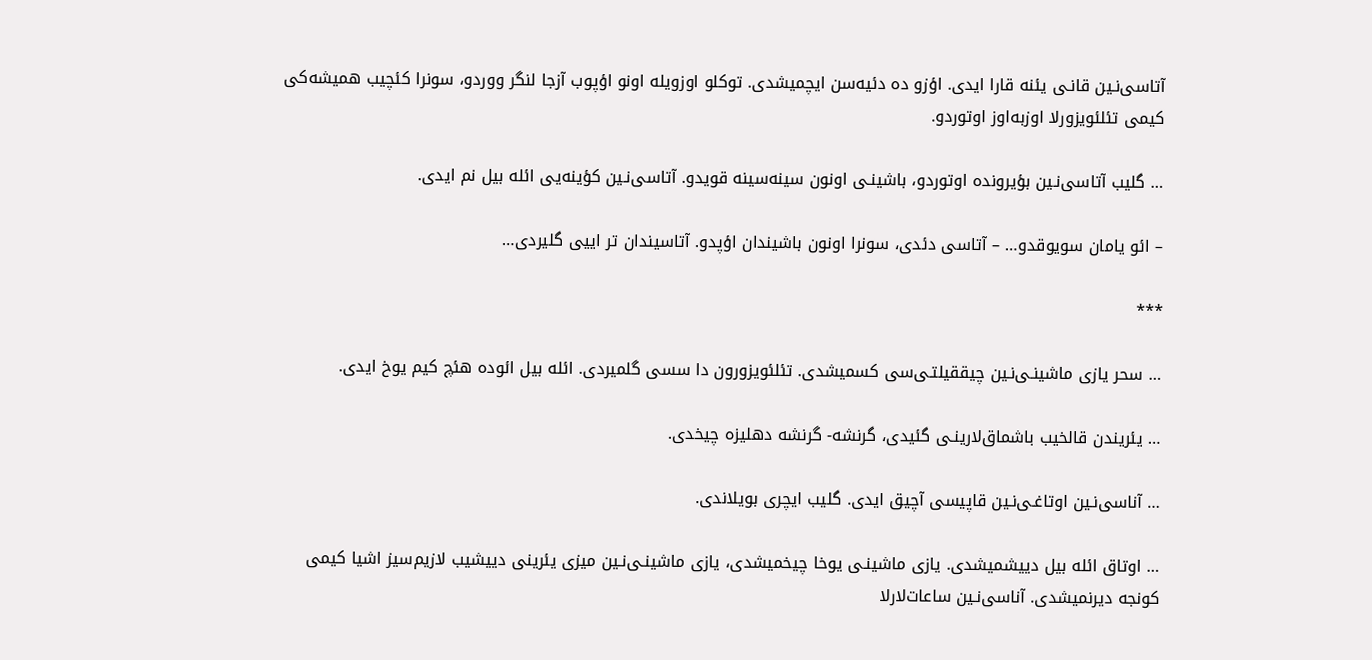آتاسی‌نـین قانـی یئنه قارا ایدی. اؤزو ده دئیه‌سن ایچمیشدی. توکلو اوزویله اونو اؤپوب آزجا لنگر ووردو، سونرا کئچیب همیشه‌کی کیمی تئلئویزورلا اوزبه‌اوز اوتوردو.

… گلیب آتاسی‌نـین بؤیرونده اوتوردو، باشینـی اونون سینه‌سینه قویدو. آتاسی‌نـین کؤینه‌یی ائله بیل نم ایدی.

– ائو یامان سویوقدو… – آتاسی دئدی، سونرا اونون باشیندان اؤپدو. آتاسیندان تر اییی گلیردی…

٭٭٭

… سحر یازی ماشینـی‌نـین چیققیلتـی‌سی کسمیشدی. تئلئویزورون دا سسی گلمیردی. ائله بیل ائوده هئچ کیم یوخ ایدی.

… یئریندن قالخیب باشماق‌لارینـی گئیدی، گرنشه- گرنشه دهلیزه چیخدی.

… آناسی‌نـین اوتاغـی‌نـین قاپیسی آچیق ایدی. گلیب ایچری بویلاندی.

… اوتاق ائله بیل دییشمیشدی. یازی ماشینـی یوخا چیخمیشدی، یازی ماشینـی‌نـین میزی یئرینی دییشیب لازیم‌سیز اشیا کیمی کونجه دیرنمیشدی. آناسی‌نـین ساعات‌لارلا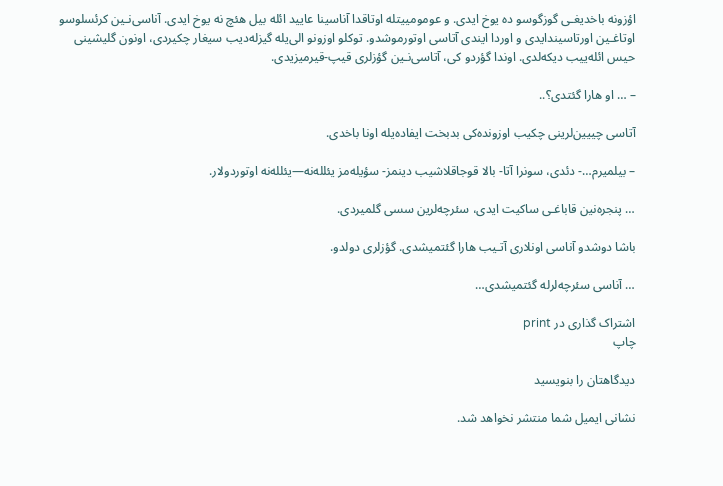اؤزونه باخدیغـی گوزگوسو ده یوخ ایدی. و عومومییتله اوتاقدا آناسینا عایید ائله بیل هئچ نه یوخ ایدی. آناسی‌نـین کرئسلوسو اوتاغـین اورتاسیندایدی و اوردا ایندی آتاسی اوتورموشدو. توکلو اوزونو الی‌یله گیزله‌دیب سیغار چکیردی، اونون گلیشینی حیس ائله‌ییب دیکه‌لدی. اوندا گؤردو کی، آتاسی‌نـین گؤزلری قیپ-قیرمیزیدی.

– … او هارا گئتدی؟..

آتاسی‌ چییین‌لرینی چکیب اوزونده‌کی بدبخت ایفاده‌یله اونا باخدی.

– بیلمیرم…- دئدی، سونرا آتا- بالا قوجاقلاشیب دینمز- سؤیله‌مز یئلله‌نه—یئلله‌نه اوتوردولار.

… پنجره‌نین قاباغـی ساکیت ایدی، سئرچه‌لرین سسی گلمیردی.

باشا دوشدو آناسی اونلاری آتـیب هارا گئتمیشدی. گؤزلری دولدو.

… آناسی سئرچه‌لرله گئتمیشدی…

اشتراک گذاری در print
چاپ

دیدگاهتان را بنویسید

نشانی ایمیل شما منتشر نخواهد شد.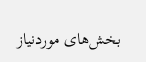بخش‌های موردنیاز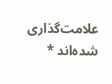علامت‌گذاری شده‌اند *